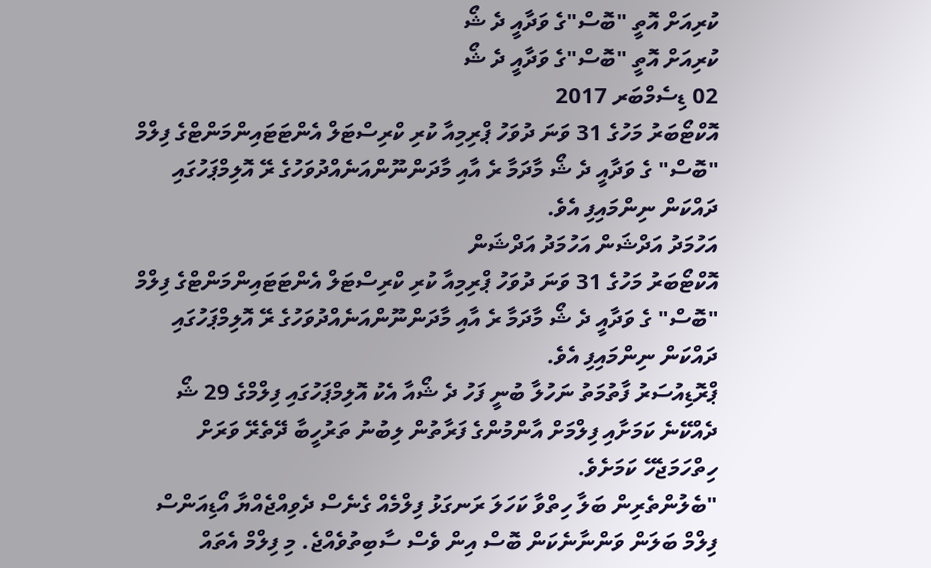ކުރިއަށް އޮތީ "ބޮސް"ގެ ވަދާއީ ދެ ޝޯ
ކުރިއަށް އޮތީ "ބޮސް"ގެ ވަދާއީ ދެ ޝޯ
02 ޑިސެމްބަރ 2017
އޮކްޓޯބަރު މަހުގެ 31 ވަނަ ދުވަހު ޕްރިމިއާ ކުރި ކްރިސްޓަލް އެންޓަޓައިންމަންޓްގެ ފިލްމް "ބޮސް" ގެ ވަދާއީ ދެ ޝޯ މާދަމާ ރެ އާއި މާދަންނޫންއަނެއްދުވަހުގެ ރޭ އޮލިމްޕަހުގައި ދައްކަން ނިންމައިފި އެވެ.
އަހުމަދު އަދްޝަން އަހުމަދު އަދްޝަން
އޮކްޓޯބަރު މަހުގެ 31 ވަނަ ދުވަހު ޕްރިމިއާ ކުރި ކްރިސްޓަލް އެންޓަޓައިންމަންޓްގެ ފިލްމް "ބޮސް" ގެ ވަދާއީ ދެ ޝޯ މާދަމާ ރެ އާއި މާދަންނޫންއަނެއްދުވަހުގެ ރޭ އޮލިމްޕަހުގައި ދައްކަން ނިންމައިފި އެވެ.
ޕްރޮޑިއުސަރު ފާތުމަތު ނަހުލާ ބުނީ ފަހު ދެ ޝޯއާ އެކު އޮލިމްޕަހުގައި ފިލްމްގެ 29 ޝޯ ދެއްކޭނެ ކަމަށާއި ފިލްމަށް އާންމުންގެ ފަރާތުން ލިބުނު ތަރުހީބާ ދޭތެރޭ ވަރަށް ހިތްހަމަޖެހޭ ކަމަށެވެ.
"ބެލުންތެރިން ބަލާ ހިތްވާ ކަހަލަ ރަނގަޅު ފިލްމެއް ގެނެސް ދެވިއްޖެއްޔާ އޯޑިއަންސް ފިލްމް ބަލަން ވަންނާނެކަން ބޮސް އިން ވެސް ސާބިތުވެއްޖެ. މި ފިލްމް އެތައް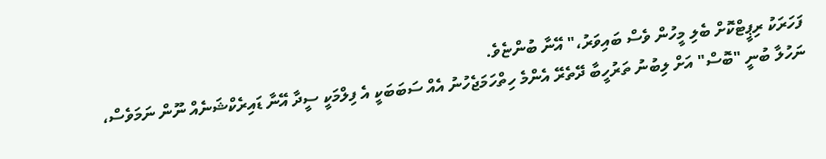ފަހަރަކު ރިޕީޓްކޮށް ބެލި މީހުން ވެސް ބައިވަރު،" އޭނާ ބުންޏެވެ.
ނަހުލާ ބުނީ "ބޮސް" އަށް ލިބުނު ތަރުހީބާ ދޭތެރޭ އެންމެ ހިތްހަމަޖެހުނު އެއް ސަބަބަކީ އެ ފިލްމަކީ ސީދާ އޭނާ ޑައިރެކްޝަނެއް ނޫން ނަމަވެސް،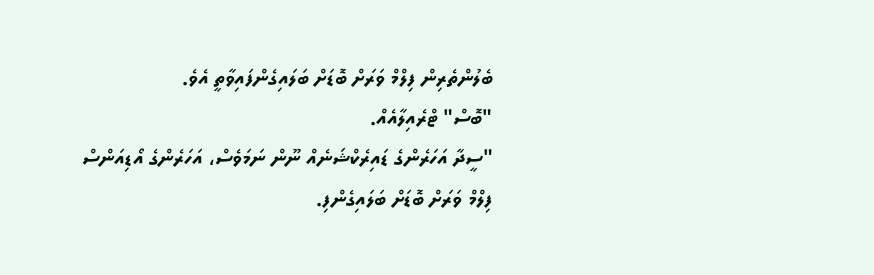ބެލުންތެރިން ފިލްމް ވަރަށް ބޮޑަށް ބަލައިގެންފައިވާތީ އެވެ.
"ބޮސް" ޓްރެއިލާއެއް.
"ސީދާ އަހަރެންގެ ޑައިރެކްޝަނެއް ނޫން ނަމަވެސް، އަހަރެންގެ އޯޑިއަންސް ފިލްމް ވަރަށް ބޮޑަށް ބަލައިގެންފި.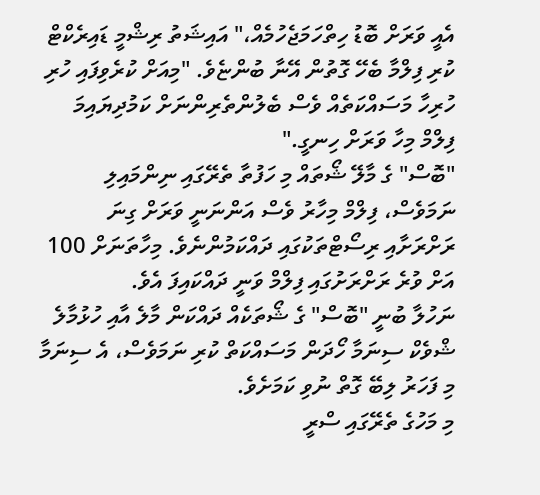އެއީ ވަރަށް ބޮޑު ހިތްހަމަޖެހުމެއް،" އައިޝަތު ރިޝްމީ ޑައިރެކްޓް ކުރި ފިލްމާ ބެހޭ ގޮތުން އޭނާ ބުންޏެވެ. "މިއަށް ކުރެވިފައި ހުރި ހުރިހާ މަސައްކަތެއް ވެސް ބެލުންތެރިންނަށް ކަމުދިޔައިމަ ފިލްމް މިހާ ވަރަށް ހިނގީ."
"ބޮސް" ގެ މާލޭ ޝޯތައް މި ހަފުތާ ތެރޭގައި ނިންމައިލި ނަމަވެސް، ފިލްމް މިހާރު ވެސް އަންނަނީ ވަރަށް ގިނަ ރަށްރަށާއި ރިސޯޓްތަކުގައި ދައްކަމުންނެވެ. މިހާތަނަށް 100 އަށް ވުރެ ރަށްރަށުގައި ފިލްމް ވަނީ ދައްކައިފަ އެވެ.
ނަހުލާ ބުނީ "ބޮސް" ގެ ޝޯތަކެއް ދައްކަން މާލެ އާއި ހުޅުމާލެ ޝްވެކް ސިނަމާ ހޯދަން މަސައްކަތް ކުރި ނަމަވެސް، އެ ސިނަމާ މި ފަހަރު ލިބޭ ގޮތް ނުވި ކަމަށެވެ.
މި މަހުގެ ތެރޭގައި ސްރީ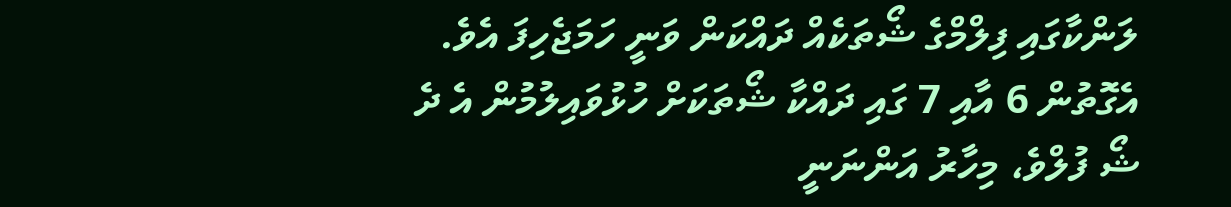ލަންކާގައި ފިލްމްގެ ޝޯތަކެއް ދައްކަން ވަނީ ހަމަޖެހިފަ އެވެ. އެގޮތުން 6 އާއި 7 ގައި ދައްކާ ޝޯތަކަށް ހުޅުވައިލުމުން އެ ދެ ޝޯ ފުލްވެ، މިހާރު އަންނަނީ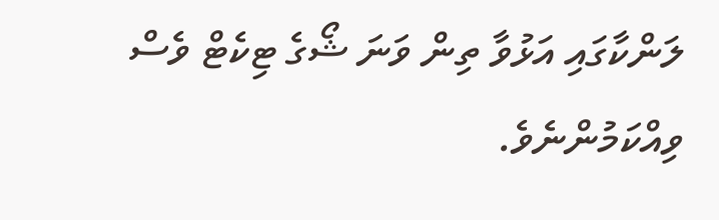ލަންކާގައި އަޅުވާ ތިން ވަނަ ޝޯގެ ޓިކެޓް ވެސް ވިއްކަމުންނެވެ.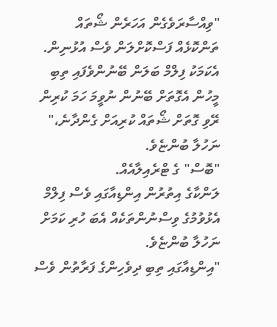"ވިއްސާރަވެގެން އަހަރެން ޝޯތައް ތަންކޮޅެއް ފަސްކޮށްލަން ވެސް އުޅުނިން. އެކަމަކު ފިލްމް ބަލަން ބޭނުންވެފައި ތިބި މީހުން އެގޮތަށް ބޭނުން ނުވީމަ ހަމަ ކުރިން ރޭވި ގޮތަށް ޝޯތައް ކުރިއަށް ގެންދާނެ،" ނަހުލާ ބުންޏެވެ.
"ބޮސް" ގެ ޓްރެއިލާއެއް.
ލަންކާގެ އިތުރުން އިންޑިއާގައި ވެސް ފިލްމް އެޅުވުމުގެ ވިސްނުންތަކެއް އެބަ ހުރި ކަމަށް ނަހުލާ ބުންޏެވެ.
"އިންޑިއާގައި ތިބި ދިވެހިންގެ ފަރާތުން ވެސް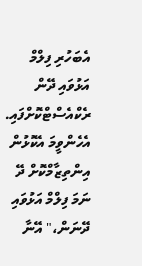އެބަހުރި ފިލްމް އަޅުވައި ދޭން ރެކްއެސްޓްކޮށްފައި. އެހެންވީމަ އެކޮޅުން އިންތިޒާމްކޮށް ދޭ ނަމަ ފިލްމް އަޅުވައި ދޭނަން،" އޭނާ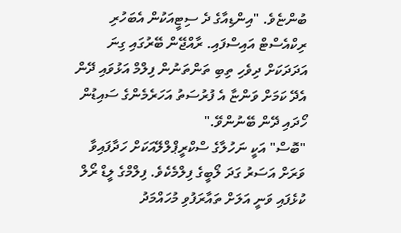ބުންޏެވެ. "އިންޑިއާގެ ދެ ސިޓީއަކުން އެބަހުރި ރިކްއެސްޓް އައިސްފައި. ރާއްޖޭން ބޭރުގައި ގިނަ އަދަދަކަށް ދިވެހި ތިބި ތަންތަނުން ފިލްމް އަޅުވައި ދޭން އެދޭ ކަމަށް ވަންޏާ އެ ފުރުސަތު އަހަރެމެންގެ ސައިޑުން ހޯދައި ދޭން ބޭނުންވޭ."
"ބޮސް" އަކީ ނަހުލާގެ ސްކްރީޕްލްލޭއަކަށް ހަދާފައިވާ ވަރަށް އަސަރު ގަދަ ލޯބީގެ ފިލްމެކެވެ. ފިލްމްގެ ލީޑް ރޯލް ކުޅެފައި ވަނީ އަލަށް ތައާރަފުވި މުހައްމަދު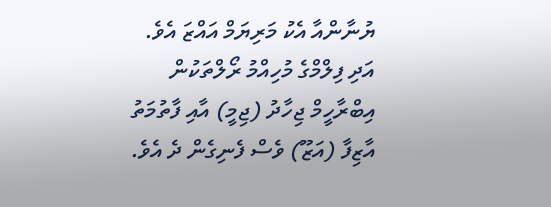ޔުނާންއާ އެކު މަރިޔަމް އައްޒަ އެވެ. އަދި ފިލްމްގެ މުހިއްމު ރޯލްތަކުން އިބްރާހީމް ޖިހާދު (ޖިމީ) އާއި ފާތުމަތު އާޒިފާ (އަޒޫ) ވެސް ފެނިގެން ދެ އެވެ.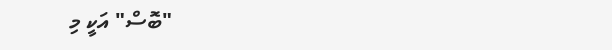"ބޮސް" އަކީ މި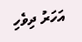އަހަރު ދިވެހި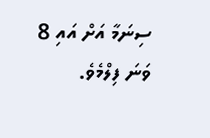ސިނަމާ އަށް އައި 8 ވަނަ ފިލްމެވެ.